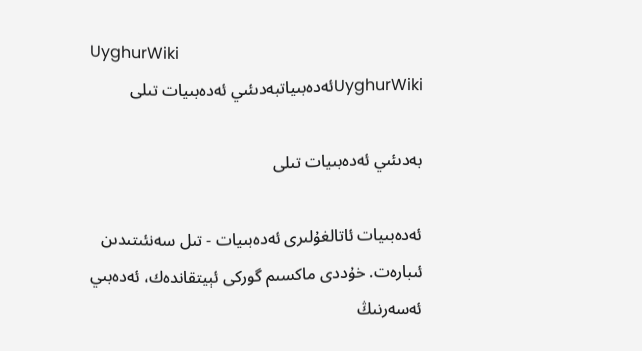UyghurWiki
UyghurWikiئەدەبىياتبەدىئىي ئەدەبىيات تىلى

بەدىئىي ئەدەبىيات تىلى

ئەدەبىيات ئاتالغۇلىرى ئەدەبىيات - تىل سەنئىتىدىن ئىبارەت. خۇددى ماكسىم گوركى ئېيتقاندەك، ئەدەبىي ئەسەرنىڭ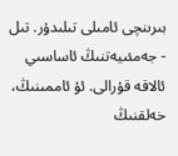بىرىنچى ئامىلى تىلىدۇر. تىل - جەمئىيەتنىڭ ئاساسىي ئالاقە قۇرالى. ئۇ ئاممىنىڭ، خەلقنىڭ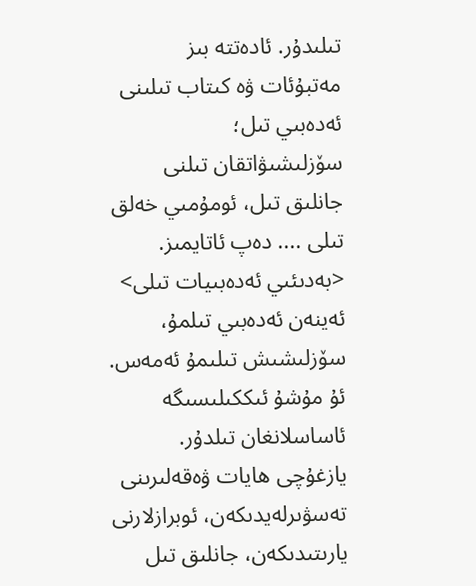تىلىدۇر. ئادەتتە بىز مەتبۇئات ۋە كىتاب تىلىنى ئەدەبىي تىل؛ سۆزلىشىۋاتقان تىلنى جانلىق تىل، ئومۇمىي خەلق تىلى .... دەپ ئاتايمىز. <بەدىئىي ئەدەبىيات تىلى> ئەينەن ئەدەبىي تىلمۇ، سۆزلىشىش تىلىمۇ ئەمەس. ئۇ مۇشۇ ئىككىلىسىگە ئاساسلانغان تىلدۇر. يازغۇچى ھايات ۋەقەلىرىنى تەسۋىرلەيدىكەن، ئوبرازلارنى يارىتىدىكەن، جانلىق تىل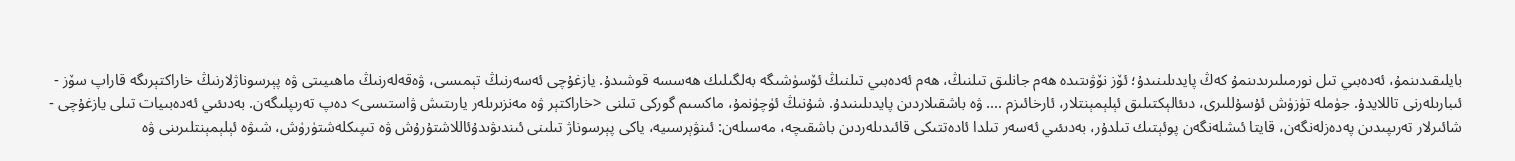بايلىقىدىنمۇ، ئەدەبىي تىل نورمىلىرىدىنمۇ كەڭ پايدىلىنىدۇ؛ ئۆز نۆۋىتىدە ھەم جانلىق تىلنىڭ، ھەم ئەدەبىي تىلنىڭ ئۆسۈشىگە بەلگىلىك ھەسسە قوشىدۇ. يازغۇچى ئەسەرنىڭ تېمىسى، ۋەقەلەرنىڭ ماھىيىتى ۋە پېرسوناژلارنىڭ خاراكتېرىگە قاراپ سۆز - ئىبارىلەرنى تاللايدۇ. جۈملە تۈزۈش ئۇسۇللىرى، دىئالېكتىلىق ئېلېمېنتلار، ئارخائىزم .... ۋە باشقىلاردىن پايدىلىنىدۇ. شۇنىڭ ئۈچۈنمۇ، ماكسىم گوركى تىلنى <خاراكتېر ۋە مەنزىرىلەر يارىتىش ۋاستىسى> دەپ تەرىپلىگەن. بەدىئىي ئەدەبىيات تىلى يازغۇچى - شائىرلار تەرىپىدىن پەدەزلەنگەن، قايتا ئىشلەنگەن پوئېتىك تىلدۇر، بەدىئىي ئەسەر تىلدا ئادەتتىكى قائىدىلەردىن باشقىچە، مەسىلەن: ئىنۋېرسىيە، ياكى پېرسوناژ تىلىنى ئىندىۋىدۇئاللاشتۇرۇش ۋە تىپىكلەشتۈرۈش، شىۋە ئېلېمېنتلىرىنى ۋە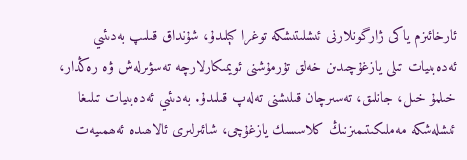ئارخائىزم ياكى ژارگونلارنى ئىشلىتىشكە توغرا كېلىدۇ، شۇنداق قىلىپ بەدىئىي ئەدەبىيات تىلى يازغۇچىدىن خەلق تۇرمۇشنى ئويمىكارلارچە تەسۋىرلەش ۋە رەڭدار، خىلمۇ خىل، جانلىق، تەسىرچان قىلىشنى تەلەپ قىلىدۇ. بەدىئىي ئەدەبىيات تىلىغا ئىشلەشكە مەملىكىتىمىزنىڭ كلاسسىك يازغۇچى، شائىرلىرى ئالاھىدە ئەھمىيەت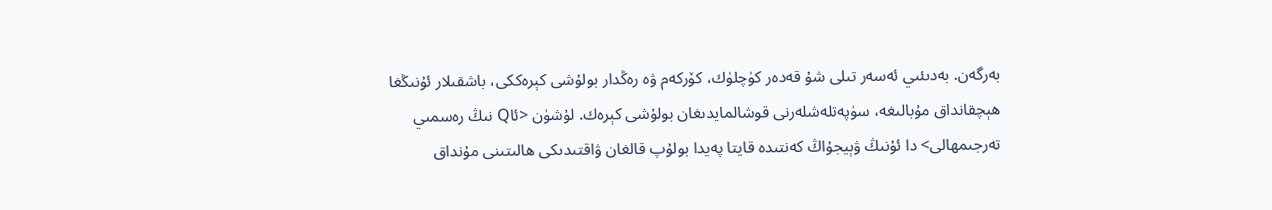بەرگەن. بەدىئىي ئەسەر تىلى شۇ قەدەر كۈچلۈك، كۆركەم ۋە رەڭدار بولۇشى كېرەككى، باشقىلار ئۇنىڭغا ھېچقانداق مۇبالىغە، سۈپەتلەشلەرنى قوشالمايدىغان بولۇشى كېرەك. لۇشۈن <ئاQ نىڭ رەسمىي تەرجىمھالى> دا ئۇنىڭ ۋېيجۇاڭ كەنتىدە قايتا پەيدا بولۇپ قالغان ۋاقتىدىكى ھالىتىنى مۇنداق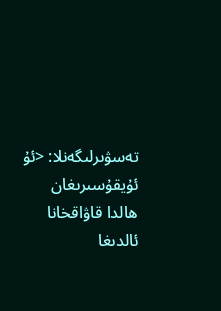تەسۋىرلىگەنلا: <ئۇ ئۇيقۇسىرىغان ھالدا قاۋاقخانا ئالدىغا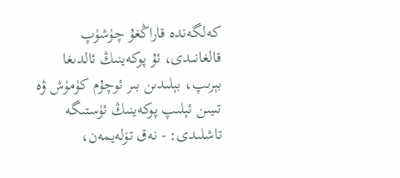كەلگەندە قاراڭغۇ چۈشۈپ قالغانىدى، ئۇ پوكەينىڭ ئالدىغا بېرىپ، بېلىدىن بىر ئوچۇم كۈمۈش ۋە تىيىن ئېلىپ پوكەينىڭ ئۈستىگە تاشلىدى: - نەق تۆلەيمەن،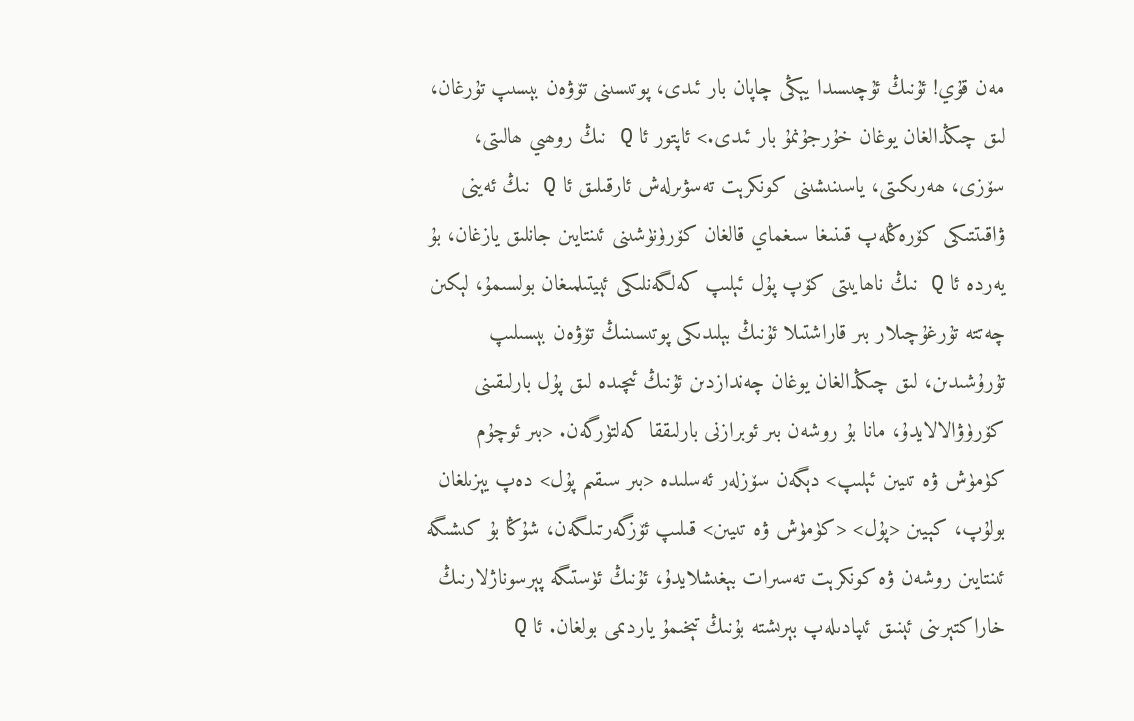مەن قۇي! ئۇنىڭ ئۇچىسىدا يېڭى چاپان بار ئىدى، پوتىسىنى تۆۋەن بېسىپ تۇرغان، لىق چىڭدالغان يوغان خۇرجۇنمۇ بار ئىدى.> ئاپتور ئا Q نىڭ روھىي ھالىتى، سۆزى، ھەرىكىتى، ياسىنىشىنى كونكرېت تەسۋىرلەش ئارقىلىق ئا Q نىڭ ئەينى ۋاقىتتىكى كۆرەڭلەپ قىنىغا سىغماي قالغان كۆرۈنۈشىنى ئىنتايىن جانلىق يازغان، بۇ يەردە ئا Q نىڭ ناھايىتى كۆپ پۇل ئېلىپ كەلگەنلىكى ئېيتىلمىغان بولسىمۇ، لېكىن چەتتە تۇرغۇچىلار بىر قاراشتىلا ئۇنىڭ بېلىدىكى پوتىسىنىڭ تۆۋەن بېسىلىپ تۇرۇشىدىن، لىق چىڭدالغان يوغان چەندازدىن ئۇنىڭ ئىچىدە لىق پۇل بارلىقىنى كۆرۈۋالالايدۇ، مانا بۇ روشەن بىر ئوبرازنى بارلىققا كەلتۈرگەن. <بىر ئوچۇم كۈمۈش ۋە تىيىن ئېلىپ> دېگەن سۆزلەر ئەسلىدە <بىر سىقىم پۇل> دەپ يېزىلغان بولۇپ، كېيىن <پۇل> <كۈمۈش ۋە تىيىن> قىلىپ ئۆزگەرتىلگەن، شۇڭا بۇ كىشىگە ئىنتايىن روشەن ۋە كونكرېت تەسىرات بېغىشلايدۇ، ئۇنىڭ ئۈستىگە پېرسوناژلارنىڭ خاراكتېرىنى ئېنىق ئىپادىلەپ بېرىشتە بۇنىڭ تېخىمۇ ياردىمى بولغان. ئا Q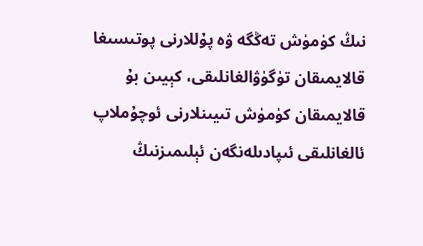نىڭ كۈمۈش تەڭگە ۋە پۇللارنى پوتىسىغا قالايمىقان تۈگۈۋالغانلىقى، كېيىن بۇ قالايمىقان كۈمۈش تىيىنلارنى ئوچۇملاپ ئالغانلىقى ئىپادىلەنگەن ئېلىمىزنىڭ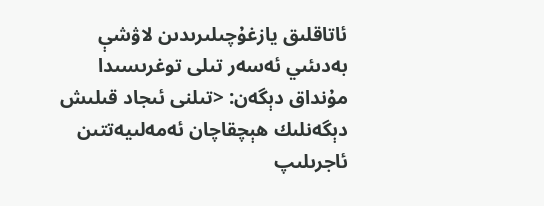ئاتاقلىق يازغۇچىلىرىدىن لاۋشې بەدىئىي ئەسەر تىلى توغرىسىدا مۇنداق دېگەن: <تىلنى ئىجاد قىلىش دېگەنلىك ھېچقاچان ئەمەلىيەتتىن ئاجرىلىپ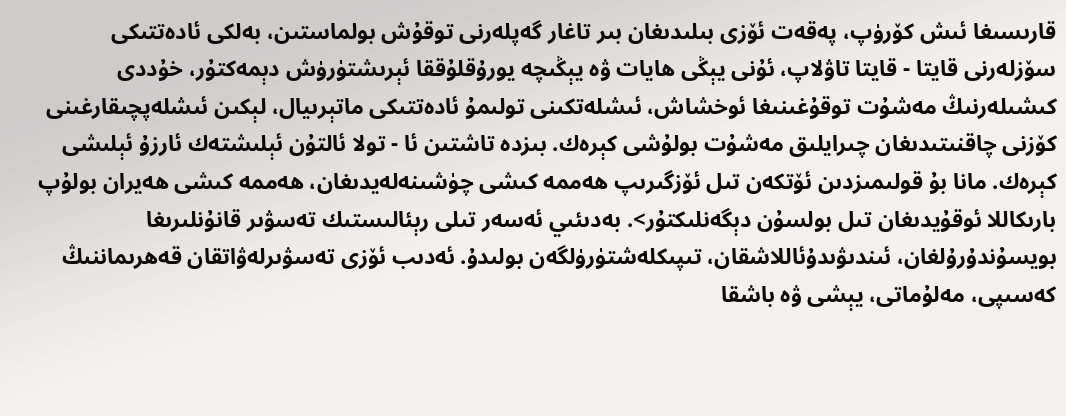قارىسىغا ئىش كۆرۈپ، پەقەت ئۆزى بىلىدىغان بىر تاغار گەپلەرنى توقۇش بولماستىن، بەلكى ئادەتتىكى سۆزلەرنى قايتا - قايتا تاۋلاپ، ئۇنى يېڭى ھايات ۋە يېڭىچە يورۇقلۇققا ئېرىشتۈرۈش دېمەكتۇر، خۇددى كىشىلەرنىڭ مەشۇت توقۇغىنىغا ئوخشاش، ئىشلەتكىنى تولىمۇ ئادەتتىكى ماتېرىيال، لېكىن ئىشلەپچىقارغىنى كۆزنى چاقنىتىدىغان چىرايلىق مەشۇت بولۇشى كېرەك. بىزدە تاشتىن ئا - تولا ئالتۇن ئېلىشتەك ئارزۇ ئېلىشى كېرەك. مانا بۇ قولىمىزدىن ئۆتكەن تىل ئۆزگىرىپ ھەممە كىشى چۈشىنەلەيدىغان، ھەممە كىشى ھەيران بولۇپ بارىكاللا ئوقۇيدىغان تىل بولسۇن دېگەنلىكتۇر>. بەدىئىي ئەسەر تىلى رېئالىستىك تەسۋىر قانۇنلىرىغا بويسۇندۇرۇلغان، ئىندىۋىدۇئاللاشقان، تىپىكلەشتۈرۈلگەن بولىدۇ. ئەدىب ئۆزى تەسۋىرلەۋاتقان قەھرىماننىڭ كەسىپى، مەلۇماتى، يېشى ۋە باشقا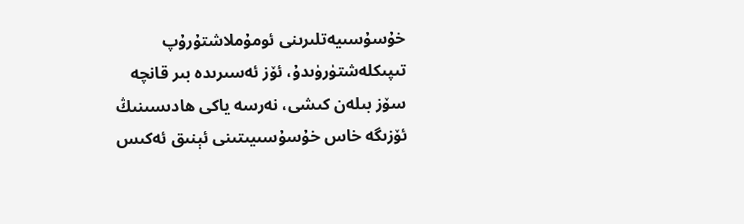خۇسۇسىيەتلىرىنى ئومۇملاشتۇرۇپ تىپىكلەشتۈرۈىدۇ، ئۆز ئەسىرىدە بىر قانچە سۆز بىلەن كىشى، نەرسە ياكى ھادىسىنىڭ ئۆزىگە خاس خۇسۇسىيىتىنى ئېنىق ئەكىس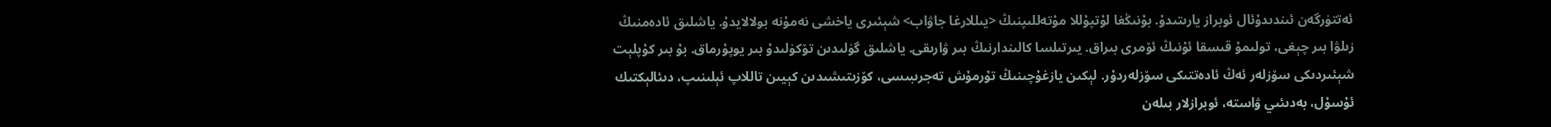ئەتتۈرگەن ئىندىدۇئال ئوبراز يارىتىدۇ. بۇنىڭغا لۇتپۇللا مۇتەللىپنىڭ <يىللارغا جاۋاب> شېئىرى ياخشى نەمۇنە بولالايدۇ. ياشلىق ئادەمنىڭ زىلۋا بىر چېغى، تولىمۇ قىسقا ئۇنىڭ ئۆمرى بىراق. يىرتىلسا كالىندارنىڭ بىر ۋارىقى. ياشلىق گۈلىدىن تۆكۈلىدۇ بىر يوپۇرماق. بۇ بىر كۇپلېت شېئىردىكى سۆزلەر ئەڭ ئادەتتىكى سۆزلەردۇر. لېكىن يازغۇچىنىڭ تۇرمۇش تەجرىبىسى، كۆزىتىشىدىن كېيىن تاللاپ ئېلىنىپ، دىئالېكتىك ئۇسۇل، بەدىئىي ۋاستە، ئوبرازلار بىلەن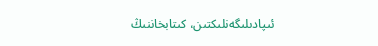ئىپادىلىگەنلىكتىن، كىتابخاننىڭ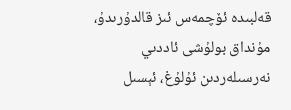قەلبىدە ئۆچمەس ئىز قالدۇرىدۇ، مۇنداق بولۇشى ئاددىي نەرسىلەردىن ئۇلۇغ، ئېسىل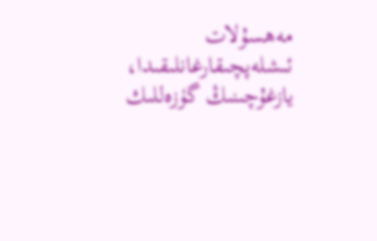مەھسۇلات ئىشلەپچىقارغانلىقىدا، يازغۇچىنىڭ گۈزەللىك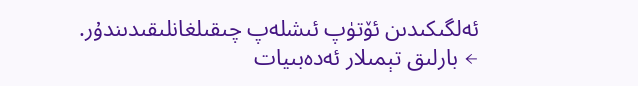ئەلگىكىدىن ئۆتۈپ ئىشلەپ چىقىلغانلىقىدىندۇر.
← بارلىق تېمىلار ئەدەبىيات